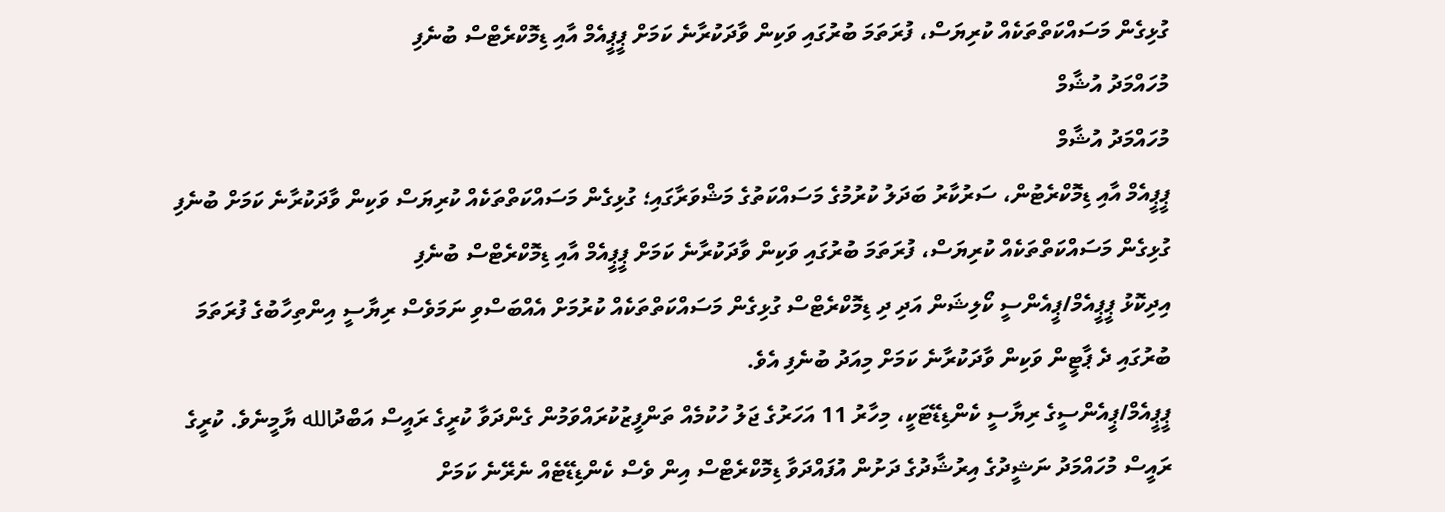ގުޅިގެން މަސައްކަތްތަކެއް ކުރިޔަސް، ފުރަތަމަ ބުރުގައި ވަކިން ވާދަކުރާނެ ކަމަށް ޕީޕީއެމް އާއި ޑިމޮކްރެޓްސް ބުނެފި
މުހައްމަދު އުޝާމް
މުހައްމަދު އުޝާމް
ޕީޕީއެމް އާއި ޑިމޮކްރެޓުން، ސަރުކާރު ބަދަލު ކުރުމުގެ މަސައްކަތުގެ މަޝްވަރާގައި؛ ގުޅިގެން މަސައްކަތްތަކެއް ކުރިޔަސް ވަކިން ވާދަކުރާނެ ކަމަށް ބުނެފި
ގުޅިގެން މަސައްކަތްތަކެއް ކުރިޔަސް، ފުރަތަމަ ބުރުގައި ވަކިން ވާދަކުރާނެ ކަމަށް ޕީޕީއެމް އާއި ޑިމޮކްރެޓްސް ބުނެފި
އިދިކޮޅު ޕީޕީއެމް/ޕީއެންސީ ކޯލިޝަން އަދި ދި ޑިމޮކްރެޓްސް ގުޅިގެން މަސައްކަތްތަކެއް ކުރުމަށް އެއްބަސްވި ނަމަވެސް ރިޔާސީ އިންތިހާބުގެ ފުރަތަމަ ބުރުގައި ދެ ޕާޓީން ވަކިން ވާދަކުރާނެ ކަމަށް މިއަދު ބުނެފި އެވެ.
ޕީޕީއެމް/ޕީއެންސީގެ ރިޔާސީ ކެންޑިޑޭޓަކީ، މިހާރު 11 އަހަރުގެ ޖަލު ހުކުމެއް ތަންފީޒުކުރައްވަމުން ގެންދަވާ ކުރީގެ ރައީސް އަބްދުالله ޔާމީނެވެ. ކުރީގެ ރައީސް މުހައްމަދު ނަޝީދުގެ އިރުޝާދުގެ ދަށުން އުފައްދަވާ ޑިމޮކްރެޓްސް އިން ވެސް ކެންޑިޑޭޓެއް ނެރޭނެ ކަމަށް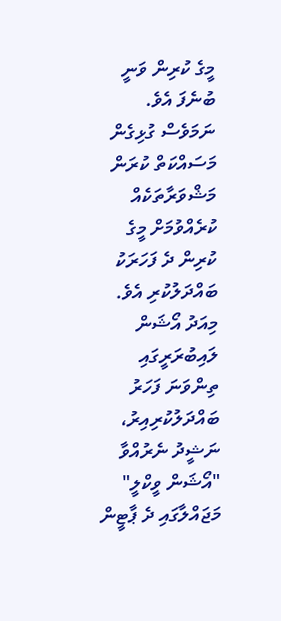މީގެ ކުރިން ވަނީ ބުނެފަ އެވެ.
ނަމަވެސް ގުޅިގެން މަސައްކަތް ކުރަން މަޝްވަރާތަކެއް ކުރެއްވުމަށް މީގެ ކުރިން ދެ ފަހަރަކު ބައްދަލުކުރި އެވެ. މިއަދު އޯޝަން ލައިބުރަރީގައި ތިންވަނަ ފަހަރު ބައްދަލުކުރިއިރު، ނަޝީދު ނެރުއްވާ "އޯޝަން ވީކްލީ" މަޖައްލާގައި ދެ ޕާޓީން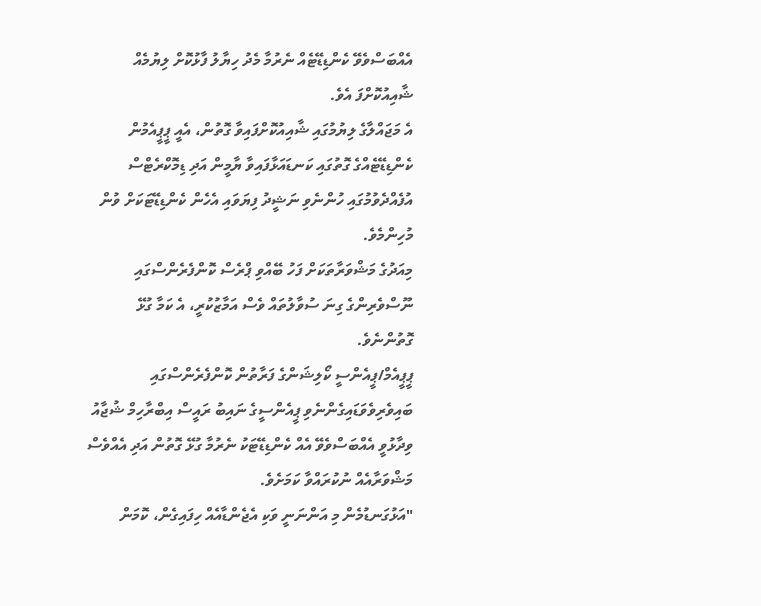އެއްބަސްވެވޭ ކެންޑިޑޭޓެއް ނެރުމާ މެދު ހިޔާލު ފާޅުކޮށް ލިޔުމެއް ޝާއިއުކޮށްފަ އެވެ.
އެ މަޖައްލާގެ ލިޔުމުގައި ޝާއިއުކޮށްފައިވާ ގޮތުން، އެއީ ޕީޕީއެމުން ކެންޑިޑޭޓެއްގެ ގޮތުގައި ކަނޑައަޅާފައިވާ ޔާމީން އަދި ޑިމޮކްރެޓްސް އުފެއްދެވުމުގައި ހުންނެވި ނަޝީދު ފިޔަވައި އެހެން ކެންޑިޑޭޓަކަށް ވުން މުހިންމެވެ.
މިއަދުގެ މަޝްވަރާތަކަށް ފަހު ބޭއްވި ޕްރެސް ކޮންފެރެންސްގައި ނޫސްވެރިންގެ ގިނަ ސުވާލުތައް ވެސް އަމާޒުކުރީ، އެ ކަމާ ގުޅޭ ގޮތުންނެވެ.
ޕީޕީއެމް/ޕީއެންސީ ކޯލިޝަންގެ ފަރާތުން ކޮންފެރެންސްގައި ބައިވެރިވެވަޑައިގެންނެވި ޕީއެންސީގެ ނައިބު ރައީސް އިބްރާހިމް ޝުޖާއު ވިދާޅުވީ އެއްބަސްވެވޭ އެއް ކެންޑިޑޭޓަކު ނެރުމާ ގުޅޭ ގޮތުން އަދި އެއްވެސް މަޝްވަރާއެއް ނުކުރައްވާ ކަމަށެވެ.
"އަޅުގަނޑުމެން މި އަންނަނީ ވަކި އެޖެންޑާއެއް ހިފައިގެން، ކޮމަން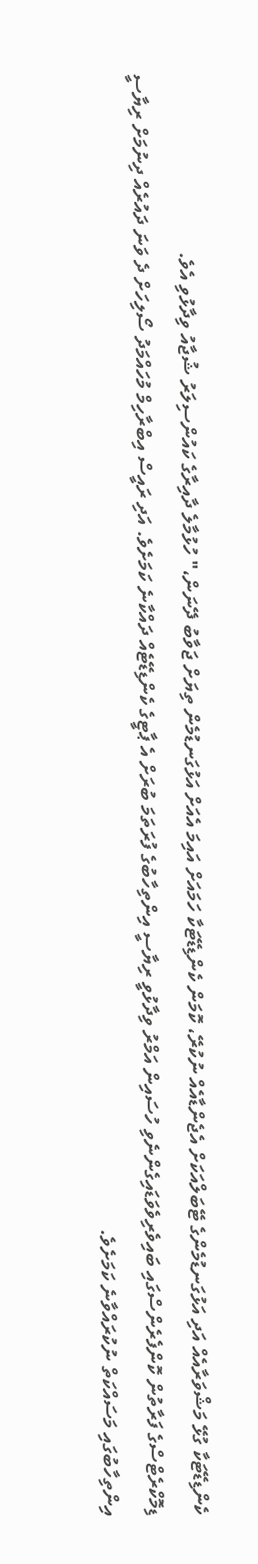ކެންޑިޑޭޓަކާ ގުޅޭ މަޝްވަރާއެއް އަދި އަޅުގަނޑުމެންގެ ޓޭބަލްއަކަށް އެޖެންޑާއެއް ނުކުރޭ، ކޮމަން ކެންޑިޑޭޓަކާ ހަމައަށް އައިމަ އެއަށް އަޅުގަނޑުމެން ތިޔަށް ޖަވާބު ދޭނަން،" ހުޅުމާލެ ދާއިރާގެ ކައުންސިލަރު ޝުޖާއު ވިދާޅުވި އެވެ.
ޑިމޮކްރެޓްސްގެ ފަރާތުން ކޮންފެރެންސްގައި ބައިވެރިވެވަޑައިގެންނެވި ހުސައިން އަމްރު ވިދާޅުވީ ރިޔާސީ އިންތިހާބުގެ ފުރަތަމަ ބުރަށް އެ ޕާޓީގެ ކެންޑިޑޭޓެއް ދައްކާނެ ކަމަށެވެ. އަދި ރައީސް އިބްރާހިމް މުހައްމަދު ސޯލިހަށް ދެ ވަނަ ދައުރެއް ދިނުމަށް ރިޔާސީ އިންތިހާބުގައި މަސައްކަތް ނުކުރައްވާނެ ކަމަށެވެ.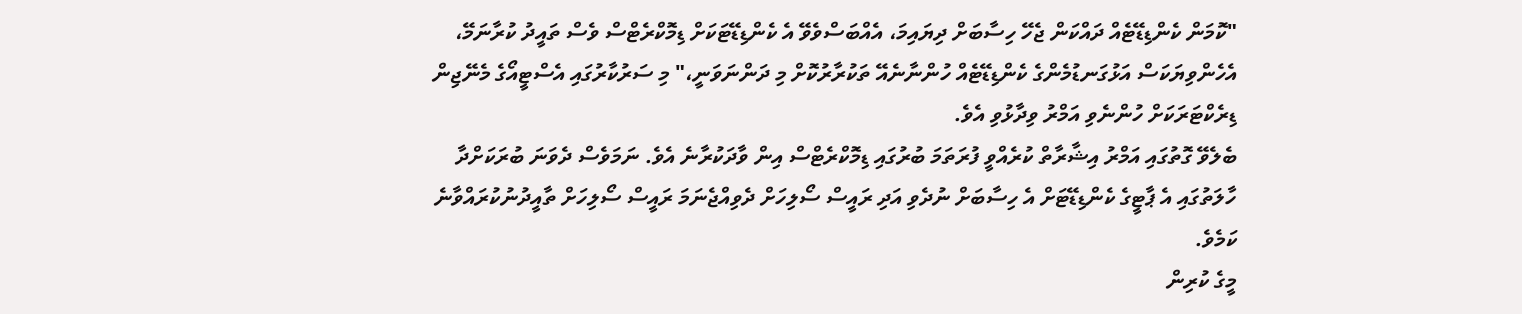"ކޮމަން ކެންޑިޑޭޓެއް ދައްކަން ޖެހޭ ހިސާބަށް ދިޔައިމަ، އެއްބަސްވެވޭ އެ ކެންޑިޑޭޓަކަށް ޑިމޮކްރެޓްސް ވެސް ތައީދު ކުރާނަމޭ، އެހެންވިޔަކަސް އަޅުގަނޑުމެންގެ ކެންޑިޑޭޓެއް ހުންނާނެއޭ ތަކުރާރުކޮށް މި ދަންނަވަނީ،" މި ސަރުކާރުގައި އެސްޓީއޯގެ މެނޭޖިން ޑިރެކްޓަރަކަށް ހުންނެވި އަމްރު ވިދާޅުވި އެވެ.
ބެލެވޭ ގޮތުގައި އަމްރު އިޝާރާތް ކުރެއްވީ ފުރަތަމަ ބުރުގައި ޑިމޮކްރެޓްސް އިން ވާދަކުރާނެ އެވެ. ނަމަވެސް ދެވަނަ ބުރަކަށްދާ ހާލަތުގައި އެ ޕާޓީގެ ކެންޑިޑޭޓަށް އެ ހިސާބަށް ނުދެވި އަދި ރައީސް ސޯލިހަށް ދެވިއްޖެނަމަ ރައީސް ސޯލިހަށް ތާއީދުނުކުރައްވާނެ ކަމެވެ.
މީގެ ކުރިން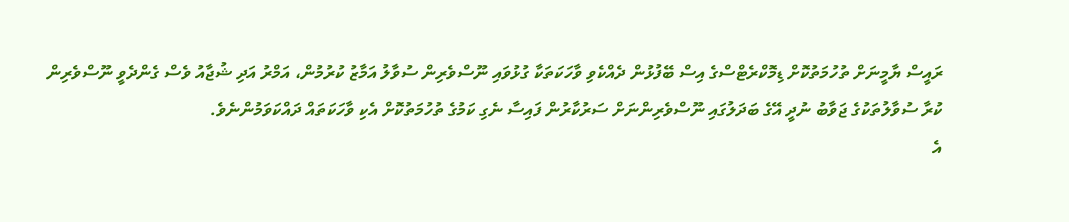ރައީސް ޔާމީނަށް ތުހުމަތުކޮށް ޑިމޮކްރެޓްސްގެ އިސް ބޭފުޅުން ދެއްކެވި ވާހަކަތަކާ ގުޅުވައި ނޫސްވެރިން ސުވާލު އަމާޒު ކުރުމުން، އަމްރު އަދި ޝުޖާއު ވެސް ގެންދެވީ ނޫސްވެރިން ކުރާ ސުވާލުތަކުގެ ޖަވާބު ނުދީ އޭގެ ބަދަލުގައި ނޫސްވެރިންނަށް ސަރުކާރުން ފައިސާ ނެގި ކަމުގެ ތުހުމަތުކޮށް އެކި ވާހަކަތައް ދައްކަވަމުންނެވެ.
އެ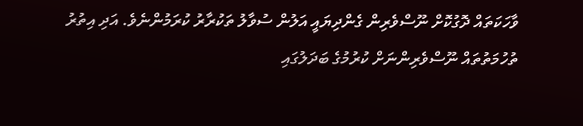ވާހަކަތައް ދޮގުކޮށް ނޫސްވެރިން ގެންދިޔައީ އަލުން ސުވާލު ތަކުރާރު ކުރަމުންނެވެ. އަދި އިތުރު ތުހުމަތުތައް ނޫސްވެރިންނަށް ކުރުމުގެ ބަދަލުގައި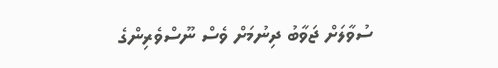ސުވާލަށް ޖަވާބު ދިނުމަށް ވެސް ނޫސްވެރިންގެ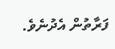ފަރާތުން އެދުނެވެ.